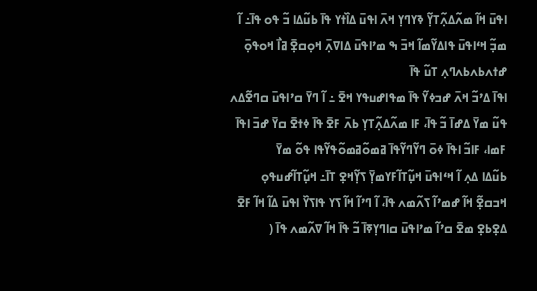ߊߟߎ߫ ߞߊ߬ ߘߍ߬ߡߍ߲߬ߠߌ߲߬ ߢߌߣߌ߲ ߞߍ߫ ߊߟߎ߫ ߡߊ߰ߙߌ ߟߊ߫ ߕߎ߬ߡߊ ߏ߬ ߟߋ ߟߊ߫߸ ߊ߬ ߘߏ߲߬ ߞߵߊߟߎ߫ ߟߊߡߌ߬ߘߊ߬ ߞߏ߫ ߒ ߘߴߊߟߎ߫ ߡߊߜߍ߲߫ ߞߋ߲ߛߐ߲߫ ߥߊ߯ ߞߋߟߋ߲߫ ߝߙߍߕߍߕߍߣߍ߲ ߠߎ߬ ߟߊ߫
ߊߟߊ߫ ߡߴߏ߬ ߞߍ߫ ߝߏߦߌ߬ ߟߊ߫ ߘߟߊߝߎߟߌ ߞߐ߫ ߸ ߊ߬ ߣߌ߫ ߛߴߊߟߎ߫ ߛߣߐ߬ߡߍ ߟߎ߬ ߘߌ߫ ߡߝߊ߫ ߏ߬ ߟߊ߫، ߓߊ ߘߍ߬ߡߍ߲߬ߠߌ߲ ߕߍ߫ ߓߐ߫ ߟߊ߫ ߦߙߐ߫ ߛߌ߫ ߝߏ߫ ߊߟߊ߫ ߓߘߊ، ߓߊߏ߬ ߊߟߊ߫ ߦߋ߫ ߣߌ߬ߣߌ߬ߟߊ߫ ߥߘߋ߬ߥߘߋ߬ߟߌ߬ߟߊ ߟߋ߬ ߘߌ߫
ߕߎ߬ߡߊ ߡߍ߲ ߊ߬ ߞߵߊߟߎ߫ ߞߎ߲߬ߠߊ߬ߓߌߘߌ߲߫ ߖߌ߲߬ߞߐ߲ ߠߊ߫߸ ߞߎ߲߬ߠߊ߬ߝߎߟߋ߲ ߞߏߛߐ߲߬ ߞߊ߬ ߝߘߴߊ߬ ߖߍ߬ߘߍ ߟߊ߫، ߊ߬ ߣߴߊ߬ ߞߊ߬ ߖߌ ߟߊߖߌ߰ ߊߟߎ߫ ߡߊ߬ ߞߊ߬ ߓߐ߫ ߡߐ߲ߕߐ߲ ߘߐ߫ ߛߴߊ߬ ߘߴߊߟߎ߫ ߛߊߣߌ߲ߧߊ߫ ߏ߬ ߟߊ߫ ߞߊ߬ ߜߍ߬ߘߍ ߟߊ߫ (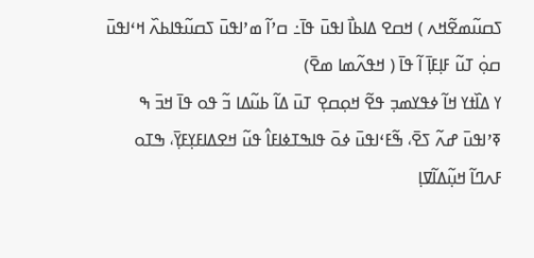ߖߛߎ߬ߘߐ߬ߞߍ ) ߞߛߐ ߡߊߕߊ߯ ߊߟߎ߫ ߟߊ߫߸ ߛߴߊ߬ ߘߴߊߟߎ߫ ߖߛߎ߬ߟߊߕߍ߰ ߞߵߊߟߎ߫ ߛߋ߲߭ ߠߎ߬ ߓߊ߲ߓߊ߲߫ ߊ߬ ߟߊ߫ ( ߞߟߍ߬ߘߊ ߘߐ߫)
ߌ ߡߊ߰ߙߌ ߞߊ߬ ߦߟߌߘߏ߲ ߟߐ߬ ߞߋ߲ߛߐ߲ ߠߎ߫ ߡߊ߬ ߕߎ߬ߡߊ ߏ߬ ߟߋ ߟߊ߫ ߞߏ߫ ߒ ߧߴߊߟߎ߫ ߝߍ߬ ߖߐ߫، ߒ߬ߓߵߊߟߎ߫ ߦߋ߫ ߟߊߒߠߦߊߓߊ߮ ߟߎ߬ ߞߐߡߊߓߌ߲ߓߌ߲߫، ߒߠߋ ߓߍߣߊ߬ ߞߎ߲߬ߡߊ߬ߜߊ߲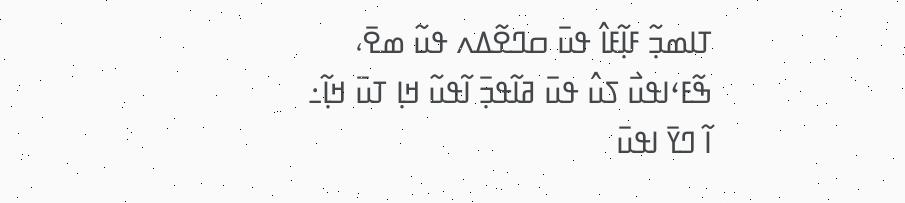ߠߊߘߏ߲߬ ߓߊ߲߬ߓߊ߮ ߟߎ߫ ߛߣߐ߬ߡߍ ߟߎ߬ ߘߐ߫، ߒ߬ߓߵߊߟߎ߯ ߖߎ߮ ߟߎ߫ ߥߊ߬ߟߏ߲߫ ߊ߬ߟߎ߬ ߞߊ߲ ߠߎ߫ ߞߊ߲߬߸ ߊ߬ ߣߌ߫ ߊߟߎ߫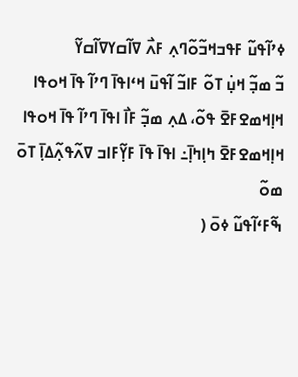ߦߴߊ߬ߟߎ߬ ߓߟߏߞߏ߬ߋ߬ߣߍ߲ ߓߍ߯ ߜߊ߬ߛߌߜߊ߬ߛߌ߬
ߏ߬ ߘߏ߲߬ ߞߎ߲߭ ߠߋ߬ ߓߊߏ߬ ߊ߬ߟߎ߫ ߞߵߊߟߊ߫ ߣߴߊ߬ ߟߊ߫ ߞߋߟߊ ߞߊ߲ߞߘߐߓߐ߫ ߟߋ߬، ߡߍ߲ ߘߏ߲߬ ߓߊ߯ ߊߟߊ߫ ߣߴߊ߬ ߟߊ߫ ߞߋߟߊ ߞߊ߲ߞߘߐߓߐ߫ ߤߊ߲ߤߊ߲߫߸ ߊߟߊ߫ ߟߊ߫ ߓߌ߲߬ߓߊߏ ߜߍ߬ߟߍ߲߬ߡߊ߲߫ ߠߋ߫ ߘߋ߬
ߒ߬ߓߵߊ߬ߟߎ߬ ߦߋ߫ (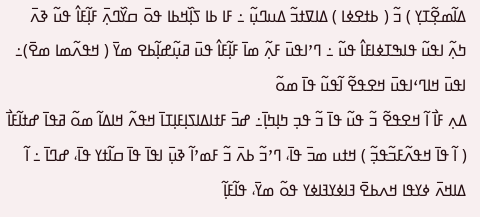ߡߊ߬ߘߐ߲߬ߠߌ߲ ) ߏ߬ ( ߕߙߐߦߊ ) ߡߊߜߙߏ߬ ߡߎߣߎ߲߬ ߸ ߓߊ ߕߊ ߖߊ߲߰ߞߕߊ ߟߋ߫ ߛߌ߰ߣߍ߲߫ ߓߊ߲߬ߓߊ߮ ߟߎ߬ ߢߍ߫
ߤߍ߲߬ ߊߟߎ߬ ߟߊߒߠߦߊߓߊ߮ ߟߎ߬ ߸ ߣߴߊߟߎ߫ ߓߍ߲߬ ߘߊ߫ ߓߊ߲߬ߓߊ߮ ߟߎ߫ ߥߎ߲߬ߝߊ߲߬ߕߐ ߘߌ߫ ( ߞߟߍ߬ߘߊ ߘߐ߫)߸ ߊߟߎ߫ ߞߊߣߵߊߟߎ߫ ߞߐߟߐ߬ ߊ߬ߟߎ߬ ߟߊ߫ ߘߋ߬
ߡߍ߲ ߓߊ߯ ߊ߬ ߞߐߟߐ߬ ߏ߬ ߟߎ߬ ߟߊ߫ ߏ߬ ߟߏ߲ ߤߊ߲ߤߊ߲߫߸ ߝߏ߫ ߓߙߊߡߊߖߊ߲ߓߊ߲ߠߊ߫ ߞߟߍ߬ ߞߊߡߊ߬ ߘߋ߬ ߥߟߊ߫ ߝߙߊ߬ߓߊ߯ ( ߊ߬ ߟߊ߫ ߞߟߍ߬ߓߏ߬ߟߏ߲߬ ) ߞߙߎ ߘߏ߫ ߟߊ߫، ߣߴߏ߬ ߕߍ߫ ߏ߬ ߓߘߴߊ߬ ߢߎ߲߫ ߊߟߊ߫ ߟߊ߫ ߛߊ߬ߙߌ ߟߊ߫، ߝߣߊ߫ ߸ ߊ߬ ߡߊߞߍ߫ ߦߌߟߊ ߞߍߕߐ߫ ߔߊߦߌߔߊߦߌ ߟߋ߬ ߘߌ߫، ߟߊ߬ߓߊ߲߬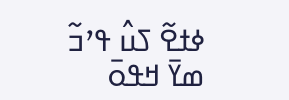ߦߙߐ߬ ߖߎ߮ ߟߴߏ߬ ߘߌ߫ ߞߟߋ߫